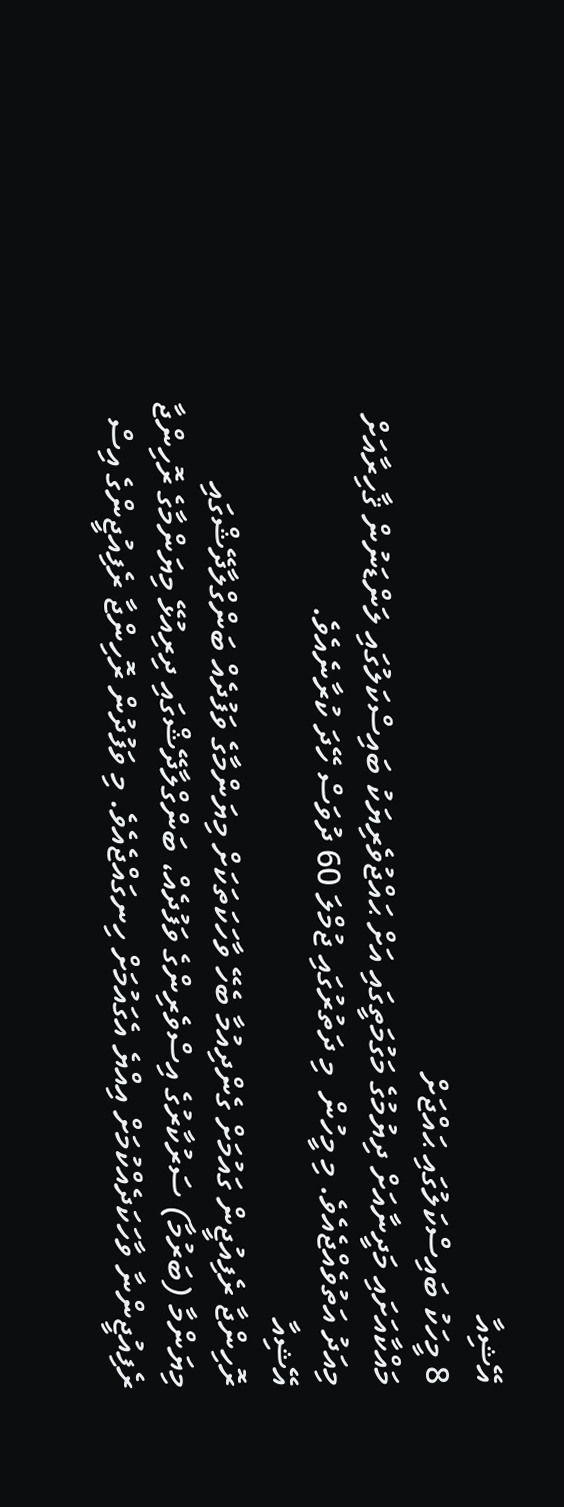އޭޝިއާ
8 މީހަކު ބައިސްކަލުގައި ޙައްޖަށް
މައްކާއަށައި މަދީނާއަށް ދިޔުމުގެ މަގުމަތީގައި އަށް ޙައްޖުވެރިޔަކު ބައިސްކަލުގައި ލަންޑަނުން ޤާހިރާއަށް މިއަދު އަތުވެއްޖެއެވެ. މި މީހުން  މި ދަތުރުގައި ޖުމްލަ 60 ދުވަސް ހޭދަ ކުރާނެއެވެ.
އޭޝިއާ
ރޮހިންޖާ ރެފިއުޖީން ގައުމަށް ގެންދިއުމާ ބެހޭ ވާހަކަތަކަށް މިޔަންމާގެ ވަފުދެއް ބަންގްލާދޭޝްގައި
މިޔަންމާ (ބަރުމާ) ސަރުކާރުގެ އިސްވެރިންގެ ވަފުދެއް، ބަންގްލާދޭޝްގައި ދިރިއުޅޭ މިޔަންމާގެ ރޮހިންޖާ ރެފިއުޖީންނާ ވާހަކަދެއްކުމަށް އިއްޔެ އެގައުމަށް ހިނގައްޖެއެވެ. މި ވަފުދުން ރޮހިންޖާ ރެފިއުޖީންގެ އިސް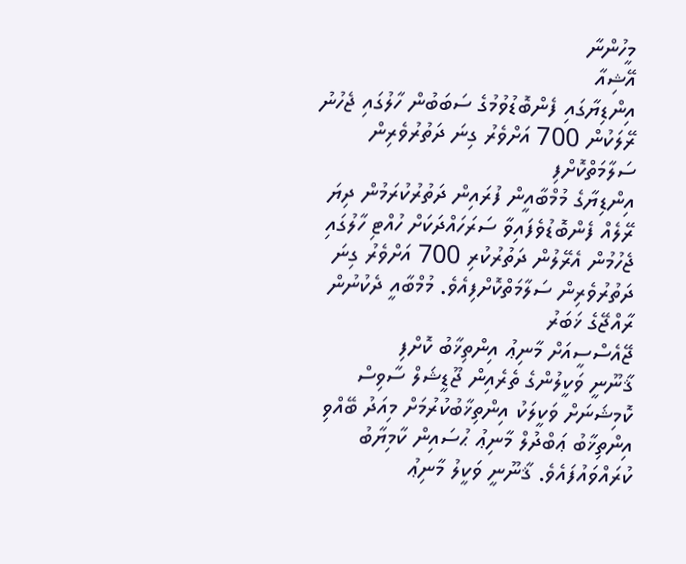މީހުންނާ
އޭޝިއާ
އިންޑިޔާގައި ފެންބޮޑުވުމުގެ ސަބަބުން ހާލުގައި ޖެހުނު ރޭލަކުން 700 އަށްވެރު ގިނަ ދަތުރުވެރިން ސަލާމަތްކޮށްފި
އިންޑިޔާގެ މުމްބާއީން ފުރައިން ދަތުރުކުރަމުން ދިޔަ ރޭލެއް ފެންބޮޑުވެފައިވާ ސަރަހައްދަކަށް ހުއްޓި ހާލުގައި ޖެހުމުން އެރޭލުން ދަތުރުކުރި 700 އަށްވެރު ގިނަ ދަތުރުވެރިން ސަލާމަތްކޮށްފިއެވެ. މުމްބާއީ ދެކުނުން
ރާއްޖޭގެ ޚަބަރު
ޖޭއެސްސީއަށް މާނިޢު އިންތިޚާބު ކޮށްފި
ޤާނޫނީ ވަކީލުންގެ ތެރެއިން ޖޫޑީޝަލް ސާވިސް ކޮމިޝަނަށް ވަކީލަކު އިންތިޚާބުކުރުމަށް މިއަދު ބޭއްވި އިންތިޚާބު ޢަބްދުލް މާނިޢު ޙުސައިން ކާމިޔާބު ކުރައްވައުފައެވެ. ޤާނޫނީ ވަކީލު މާނިޢު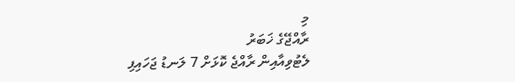މި
ރާއްޖޭގެ ޚަބަރު
ލެޓުވިއާއިން ރާއްޖެ ކޮޅަށް 7 ލަނޑު ޖަހައިފި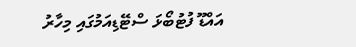އައްޑޫ ފުޓުބޯޅަ ސްޓޭޑިއަމުގައި މިހާރު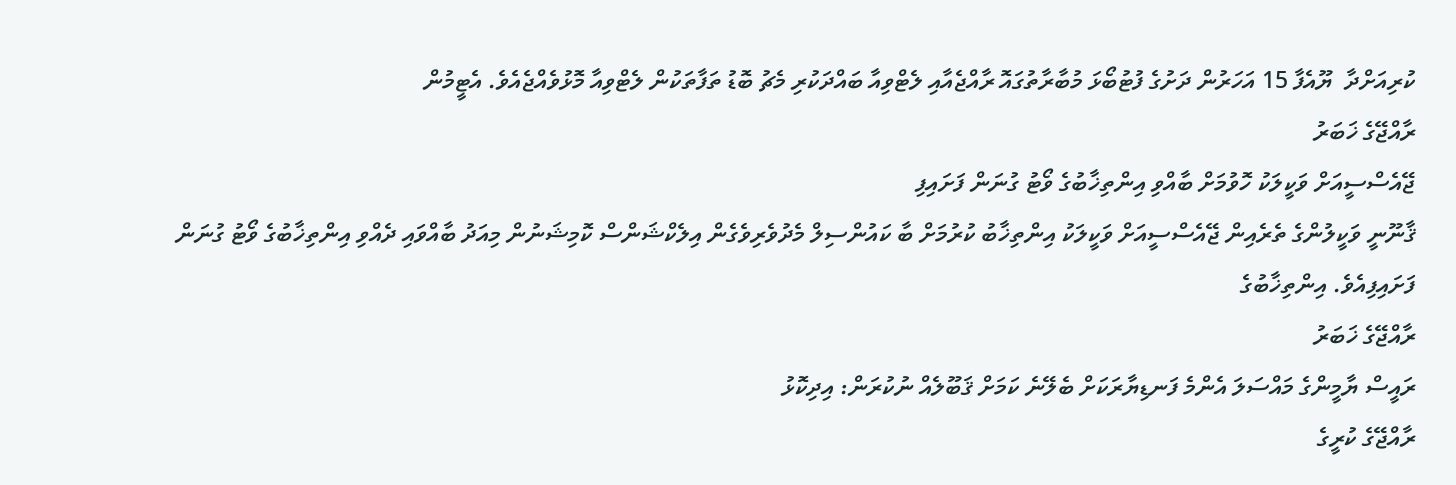ކުރިއަށްދާ  ޔޫއެފާ 15 އަހަރުން ދަށުގެ ފުޓުބޯޅަ މުބާރާތުގައޮ ރާއްޖެއާއި ލެޓްވިއާ ބައްދަކުރި މެޗު ބޮޑު ތަފާތަކުން ލެޓްވިއާ މޮޅުވެއްޖެއެވެ. އެޓީމުން
ރާއްޖޭގެ ޚަބަރު
ޖޭއެސްސީއަށް ވަކީލަކު ހޮވުމަށް ބާއްވި އިންތިޚާބުގެ ވޯޓު ގުނަން ފަށައިފި
ޤާނޫނީ ވަކީލުންގެ ތެރެއިން ޖޭއެސްސީއަށް ވަކީލަކު އިންތިޚާބު ކުރުމަށް ބާ ކައުންސިލް މެދުވެރިވެގެން އިލެކްޝަންސް ކޮމިޝަނުން މިއަދު ބާއްވައި ދެއްވި އިންތިޚާބުގެ ވޯޓު ގުނަން ފަށައިފިއެވެ. އިންތިޚާބުގެ
ރާއްޖޭގެ ޚަބަރު
ރައީސް ޔާމީންގެ މައްސަލަ އެންމެ ފަނޑިޔާރަކަށް ބެލޭނެ ކަމަށް ޤަބޫލެއް ނުކުރަން: އިދިކޮޅު
ރާއްޖޭގެ ކުރީގެ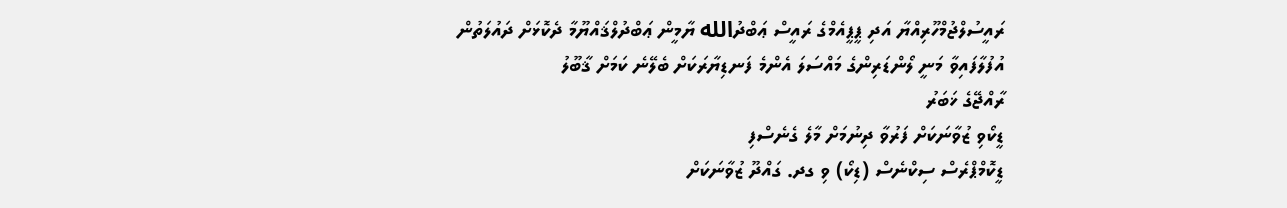ރައީސުލްޖުމްހޫރިއްޔާ އަދި ޕީޕީއެމްގެ ރައީސް ޢަބްދުالله ޔާމީން ޢަބްދުލްޤައްޔޫމާ ދެކޮޅަށް ދައުލަތުން އުފުލާފައިވާ މަނީ ލޯންޑަރިންގެ މައްސަލަ އެންމެ ފަނޑިޔާރަކަށް ބެލޭނެ ކަމަށް ޤާބޫލު
ރާއްޖޭގެ ޚަބަރު
ޑީކޯވި ޒުވާނަކަށް ފަރުވާ ދިނުމަށް މާލެ ގެނެސްފި
ޑީކޮމްޕްރެސް ސިކްނެސް (ޑިކޯ) ވި ގދ. ގައްދޫ ޒުވާނަކަށް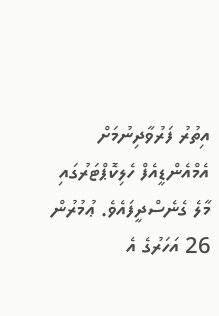އިތުރު ފަރުވާދިނުމަށް އެމްއެންޑީއެފް ހެލިކޮޕްޓަރުގައި މާލެ ގެނެސްދީފައެވެ. ޢުމުރުން 26 އަހަރުގެ އެ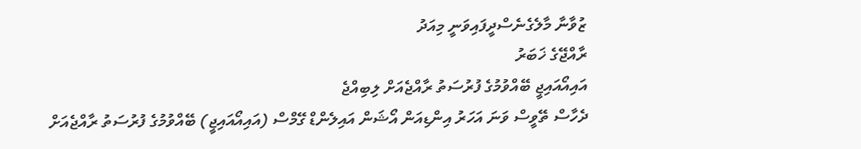ޒުވާނާ މާލެގެނެސްދީފައިވަނީ މިއަދު
ރާއްޖޭގެ ޚަބަރު
އައިއޯއައިޖީ ބޭއްވުމުގެ ފުރުސަތު ރާއްޖެއަށް ލިބިއްޖެ
ދެހާސް ތޭވީސް ވަނަ އަހަރު އިންޑިއަން އޯޝަން އައިލެންޑް ގޭމްސް (އައިއޯއައިޖީ) ބޭއްވުމުގެ ފުރުސަތު ރާއްޖެއަށް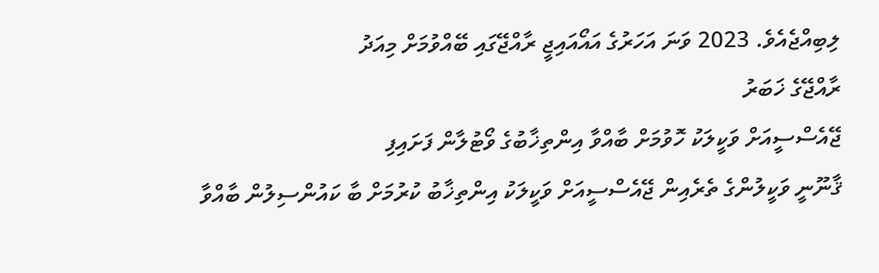ލިބިއްޖެއެވެ. 2023 ވަނަ އަހަރުގެ އައޯއައިޖީ ރާއްޖޭގައި ބޭއްވުމަށް މިއަދު
ރާއްޖޭގެ ޚަބަރު
ޖޭއެސްސީއަށް ވަކީލަކު ހޮވުމަށް ބާއްވާ އިންތިޚާބުގެ ވޯޓުލާން ފަށައިފި
ޤާނޫނީ ވަކީލުންގެ ތެރެއިން ޖޭއެސްސީއަށް ވަކީލަކު އިންތިޚާބު ކުރުމަށް ބާ ކައުންސިލުން ބާއްވާ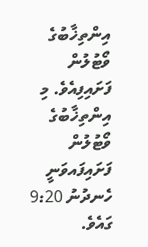އިންތިޚާބުގެ ވޯޓުލުން ފަށައިފިއެވެ. މި އިންތިޚާބުގެ ވޯޓުލުން ފަށައިފައވަނީ ހެނދުނު 9:20 ގައެވެ.